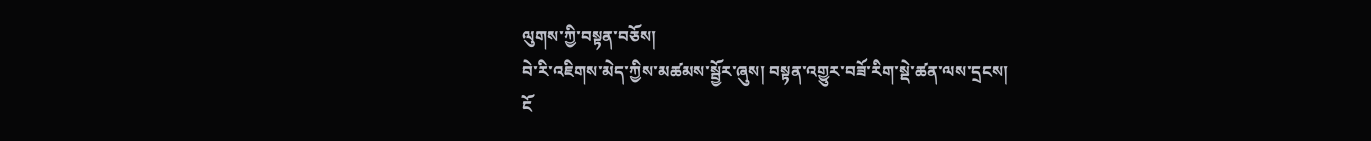ལུགས་ཀྱི་བསྟན་བཅོས།
བེ་རི་འཇིགས་མེད་ཀྱིས་མཚམས་སྦྱོར་ཞུས། བསྟན་འགྱུར་བཟོ་རིག་སྡེ་ཚན་ལས་དྲངས།
ངོ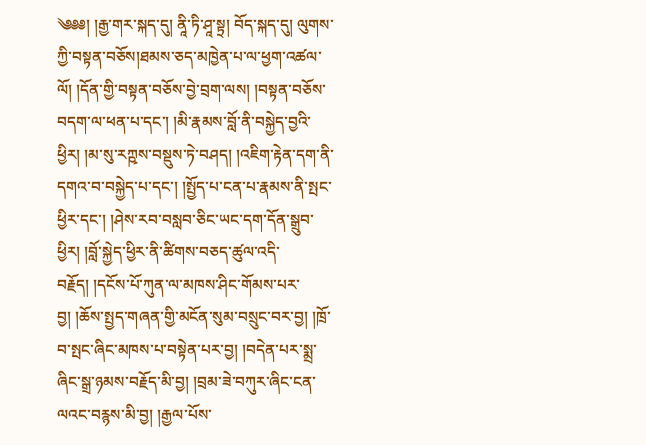༄༅༅། །རྒྱ་གར་སྐད་དུ། ནཱི་ཏི་ཤཱ་སྟྲ། བོད་སྐད་དུ། ལུགས་ཀྱི་བསྟན་བཅོས།ཐམས་ཅད་མཁྱེན་པ་ལ་ཕྱག་འཚལ་ལོ། །དོན་གྱི་བསྟན་བཅོས་བྱེ་བྲག་ལས། །བསྟན་བཅོས་བདག་ལ་ཕན་པ་དང་། །མི་རྣམས་བློ་ནི་བསྐྱེད་བྱའི་ཕྱིར། །མ་སུ་རཀྵས་བསྡུས་ཏེ་བཤད། །འཇིག་རྟེན་དག་ནི་དགའ་བ་བསྐྱེད་པ་དང་། །སྤྱོད་པ་ངན་པ་རྣམས་ནི་སྤང་ཕྱིར་དང་། །ཤེས་རབ་བསླབ་ཅིང་ཡང་དག་དོན་སྒྲུབ་ཕྱིར། །བློ་སྐྱེད་ཕྱིར་ནི་ཚིགས་བཅད་ཚུལ་འདི་བརྗོད། །དངོས་པོ་ཀུན་ལ་མཁས་ཤིང་གོམས་པར་བྱ། །ཆོས་སྤྱད་གཞན་གྱི་མངོན་སུམ་བསྲུང་བར་བྱ། །ཁྲོ་བ་སྤང་ཞིང་མཁས་པ་བསྟེན་པར་བྱ། །བདེན་པར་སྨྲ་ཞིང་སྒྲ་ཉམས་བརྗོད་མི་བྱ། །བྲམ་ཟེ་བཀུར་ཞིང་ངན་ལའང་བརྙས་མི་བྱ། །རྒྱལ་པོས་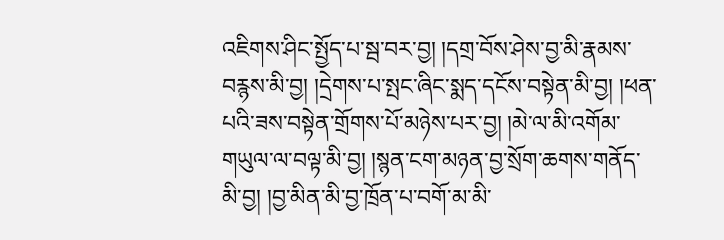འཇིགས་ཤིང་སྤྱོད་པ་སྦ་བར་བྱ། །དགྲ་བོས་ཤེས་བྱ་མི་རྣམས་བརྙས་མི་བྱ། །དྲེགས་པ་སྤང་ཞིང་སྨད་དངོས་བསྟེན་མི་བྱ། །ཕན་པའི་ཟས་བསྟེན་གྲོགས་པོ་མཉེས་པར་བྱ། །མེ་ལ་མི་འགོམ་གཡུལ་ལ་བལྟ་མི་བྱ། །སྙན་ངག་མཉན་བྱ་སྲོག་ཆགས་གནོད་མི་བྱ། །བྱ་མིན་མི་བྱ་ཁྲོན་པ་བགོ་མ་མི་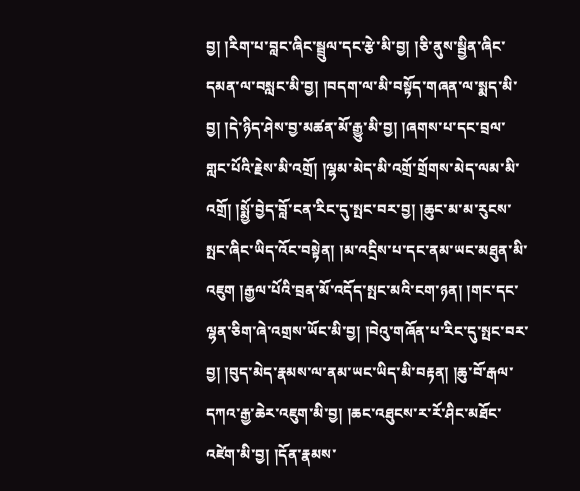བྱ། །རིག་པ་བླང་ཞིང་སྦྲུལ་དང་རྩེ་མི་བྱ། །ཅི་ནུས་སྦྱིན་ཞིང་དམན་ལ་བསླང་མི་བྱ། །བདག་ལ་མི་བསྟོད་གཞན་ལ་སྨད་མི་བྱ། །དེ་ཉིད་ཤེས་བྱ་མཚན་མོ་རྒྱུ་མི་བྱ། །ཞགས་པ་དང་བྲལ་གླང་པོའི་རྗེས་མི་འགྲོ། །ལྷམ་མེད་མི་འགྲོ་གྲོགས་མེད་ལམ་མི་འགྲོ། །སྨྱོ་བྱེད་བློ་ངན་རིང་དུ་སྤང་བར་བྱ། །ཆུང་མ་མ་རུངས་སྤང་ཞིང་ཡིད་འོང་བསྟེན། །མ་འདྲིས་པ་དང་ནམ་ཡང་མཐུན་མི་འཇུག །རྒྱལ་པོའི་བྲན་མོ་འདོད་སྤང་མའི་ངག་ཉན། །གང་དང་ལྷན་ཅིག་ཞེ་འགྲས་ཡོང་མི་བྱ། །བེའུ་གཞོན་པ་རིང་དུ་སྤང་བར་བྱ། །བུད་མེད་རྣམས་ལ་ནམ་ཡང་ཡིད་མི་བརྟན། །ཆུ་བོ་རྒལ་དཀའ་རྒྱ་ཆེར་འཇུག་མི་བྱ། །ཆང་འཐུངས་ར་རོ་ཤིང་མཐོང་འཛེག་མི་བྱ། །དོན་རྣམས་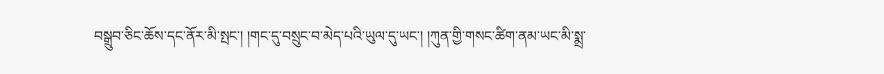བསྒྲུབ་ཅིང་ཆོས་དང་ནོར་མི་སྤང་། །གང་དུ་བསྲུང་བ་མེད་པའི་ཡུལ་དུ་ཡང་། །ཀུན་གྱི་གསང་ཚིག་ནམ་ཡང་མི་སྨྲ་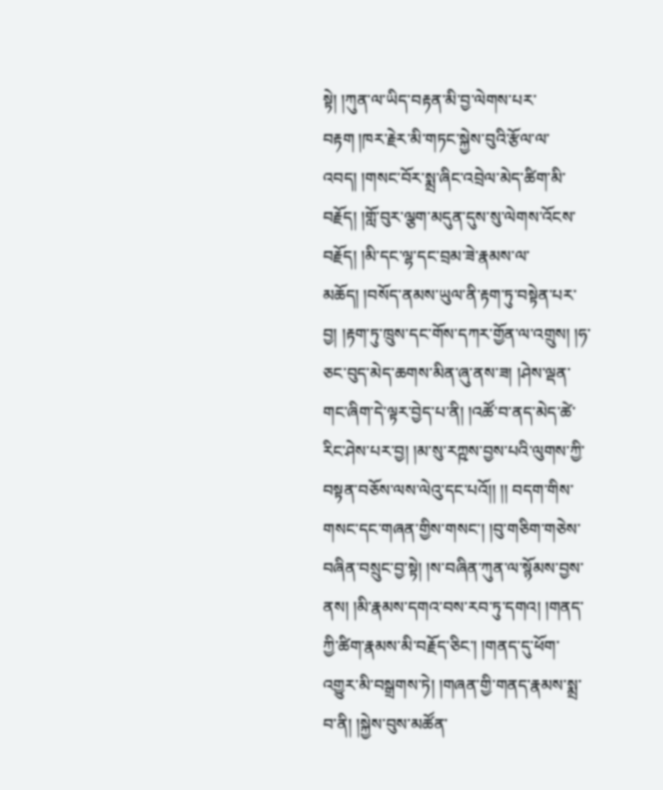སྟེ། །ཀུན་ལ་ཡིད་བརྟན་མི་བྱ་ལེགས་པར་བརྟག །ཁར་རྗེར་མི་གཏང་སྐྱེས་བུའི་རྩོལ་ལ་འབད། །གསང་བོར་སྨྲ་ཞིང་འབྲེལ་མེད་ཚིག་མི་བརྗོད། །གློ་བུར་ལྕག་མདུན་དུས་སུ་ལེགས་འོངས་བརྗོད། །མི་དང་ལྷ་དང་བྲམ་ཟེ་རྣམས་ལ་མཆོད། །བསོད་ནམས་ཡུལ་ནི་རྟག་ཏུ་བསྟེན་པར་བྱ། །རྟག་ཏུ་ཁྲུས་དང་གོས་དཀར་གྱོན་ལ་འགྲུས། །ཧ་ཅང་བུད་མེད་ཆགས་མིན་ཞུ་ནས་ཟ། །ཤེས་ལྡན་གང་ཞིག་དེ་ལྟར་བྱེད་པ་ནི། །འཚོ་བ་ནད་མེད་ཚེ་རིང་ཤེས་པར་བྱ། །མ་སུ་རཀྵས་བྱས་པའི་ལུགས་ཀྱི་བསྟན་བཅོས་ལས་ལེའུ་དང་པའོ།། །། བདག་གིས་གསང་དང་གཞན་གྱིས་གསང་། །བུ་གཅིག་གཅེས་བཞིན་བསྲུང་བྱ་སྟེ། །ས་བཞིན་ཀུན་ལ་སྙོམས་བྱས་ནས། །མི་རྣམས་དགའ་བས་རབ་ཏུ་དགའ། །གནད་ཀྱི་ཚིག་རྣམས་མི་བརྗོད་ཅིང་། །གནད་དུ་ཕོག་འགྱུར་མི་བསྒྲགས་ཏེ། །གཞན་གྱི་གནད་རྣམས་སྨྲ་བ་ནི། །སྐྱེས་བུས་མཚོན་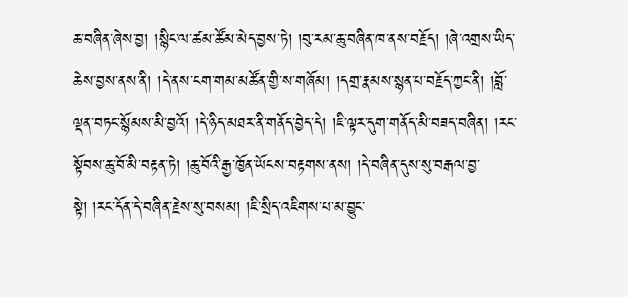ཆ་བཞིན་ཞེས་བྱ། །སྙིང་ལ་ཚམ་ཚོམ་མེད་བྱས་ཏེ། །བུ་རམ་ཆུ་བཞིན་ཁ་ནས་བརྗོད། །ཞེ་འགྲས་ཡིད་ཆེས་བྱས་ནས་ནི། །དེ་ནས་ངག་གམ་མཚོན་གྱི་ས་གཞོམ། །དགྲ་རྣམས་སྙན་པ་བརྗོད་ཀྱང་ནི། །བློ་ལྡན་བཏང་སྙོམས་མི་བྱའོ། །དེ་ཉིད་མཐར་ནི་གནོད་བྱེད་དེ། །ཇི་ལྟར་དུག་གནོད་མི་བཟད་བཞིན། །རང་སྟོབས་ཆུ་བོ་མི་བརྟན་ཏེ། །ཆུ་བོའི་རྒྱ་ཁྱོན་ཡོངས་བརྟགས་ནས། །དེ་བཞིན་དུས་སུ་བརྒལ་བྱ་སྟེ། །རང་དོན་དེ་བཞིན་རྗེས་སུ་བསམ། །ཇི་སྲིད་འཇིགས་པ་མ་བྱུང་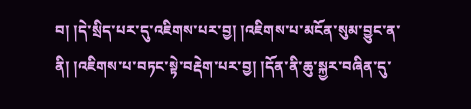བ། །དེ་སྲིད་པར་དུ་འཇིགས་པར་བྱ། །འཇིགས་པ་མངོན་སུམ་བྱུང་ན་ནི། །འཇིགས་པ་བཏང་སྟེ་བརྡེག་པར་བྱ། །དོན་ནི་ཆུ་སྐྱར་བཞིན་དུ་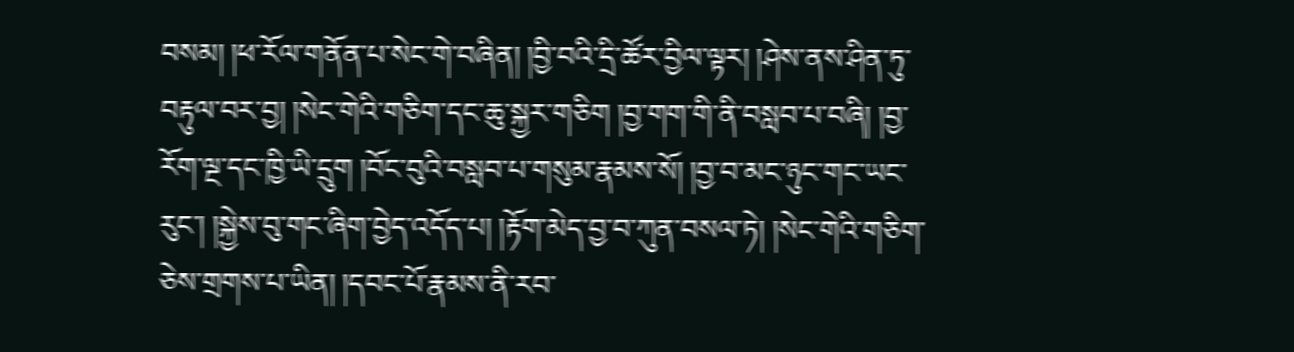བསམ། །ཕ་རོལ་གནོན་པ་སེང་གེ་བཞིན། །བྱི་བའི་དྲི་ཚོར་བྱིལ་ལྟར། །ཤེས་ནས་ཤིན་ཏུ་བརྟུལ་བར་བྱ། །སེང་གེའི་གཅིག་དང་ཆུ་སྐྱར་གཅིག །བྱ་གག་གི་ནི་བསླབ་པ་བཞི། །བྱ་རོག་ལྔ་དང་ཁྱི་ཡི་དྲུག །བོང་བུའི་བསླབ་པ་གསུམ་རྣམས་སོ། །བྱ་བ་མང་ཉུང་གང་ཡང་རུང་། །སྐྱེས་བུ་གང་ཞིག་བྱེད་འདོད་པ། །རྟོག་མེད་བྱ་བ་ཀུན་བསལ་ཏེ། །སེང་གེའི་གཅིག་ཅེས་གྲགས་པ་ཡིན། །དབང་པོ་རྣམས་ནི་རབ་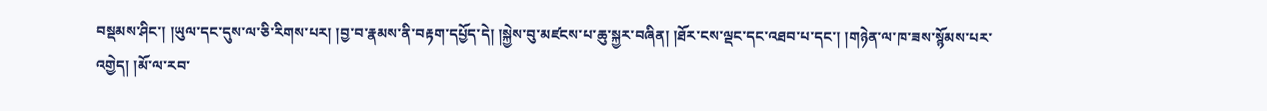བསྡམས་ཤིང་། །ཡུལ་དང་དུས་ལ་ཅི་རིགས་པར། །བྱ་བ་རྣམས་ནི་བརྟག་དཔྱོད་དེ། །སྐྱེས་བུ་མཛངས་པ་ཆུ་སྐྱར་བཞིན། །ཐོར་ངས་ལྡང་དང་འཐབ་པ་དང་། །གཉེན་ལ་ཁ་ཟས་སྙོམས་པར་འགྱེད། །མོ་ལ་རབ་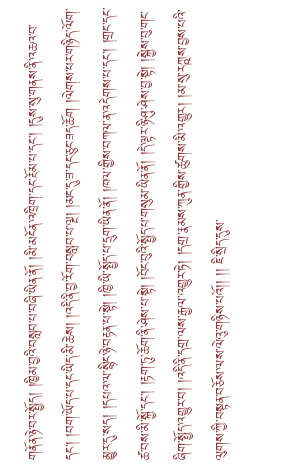གནོན་ཉེ་བར་སྤྱོད། །ཁྱིམ་བྱའི་བསླབ་པ་བཞི་ཡིན་ནོ། །མི་མངོན་འཁྲིག་དང་རྔོམ་པ་དང་། །དུས་སུ་གནས་ནི་འཆའ་བ་དང་། །བག་ཡོད་པ་དང་ཡིད་མི་ཆེས། །འདི་ནི་བྱ་རོག་བསླབ་པ་ལྔ། །མང་དུ་ཟ་དང་ཅུང་ཟད་ཆོག །ལེགས་པར་གཉིད་ལོག་མྱུར་དུ་སད། །དཔའ་ལ་སྙིང་ཉེ་བརྟན་པ་སྟེ། །ཁྱི་ཡི་སྤྱོད་པ་དྲུག་ཡིན་ནོ། །ཁལ་གྱིས་བཀལ་ན་འདེགས་པ་དང་། །གྲང་དང་ཚ་བས་མི་སྐྱོ་དང་། །རྟག་ཏུ་ཆོག་ནི་ཤེས་པ་སྟེ། །བོང་བུའི་སྤྱོད་པ་གསུམ་ཡིན་ནོ། །དེ་ལྟར་ཉི་ཤུ་ཤེས་བྱ་སྟེ། །སྐྱེས་བུ་གང་ཞིག་སྤྱོད་འགྱུར་བ། །འདི་ནི་དགྲ་ལས་རྒྱལ་འགྱུར་ཏེ། །དགྲ་རྣམས་ཀུན་གྱིས་ཚུགས་མི་འགྱུར། །མ་སུ་རཀྵས་བྱས་པའི་ལུགས་ཀྱི་བསྟན་བཅོས་ལས་ལེའུ་གཉིས་པའོ།། །། ཇི་སྲིད་དུས་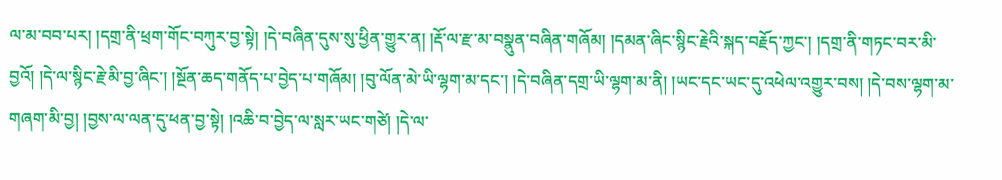ལ་མ་བབ་པར། །དགྲ་ནི་ཕྲག་གོང་བཀུར་བྱ་སྟེ། །དེ་བཞིན་དུས་སུ་ཕྱིན་གྱུར་ན། །རྡོ་ལ་རྫ་མ་བསྣུན་བཞིན་གཞོམ། །དམན་ཞིང་སྙིང་རྗེའི་སྐད་བརྗོད་ཀྱང་། །དགྲ་ནི་གཏང་བར་མི་བྱའོ། །དེ་ལ་སྙིང་རྗེ་མི་བྱ་ཞིང་། །སྔོན་ཆད་གནོད་པ་བྱེད་པ་གཞོམ། །བུ་ལོན་མེ་ཡི་ལྷག་མ་དང་། །དེ་བཞིན་དགྲ་ཡི་ལྷག་མ་ནི། །ཡང་དང་ཡང་དུ་འཕེལ་འགྱུར་བས། །དེ་བས་ལྷག་མ་གཞག་མི་བྱ། །བྱས་ལ་ལན་དུ་ཕན་བྱ་སྟེ། །འཆི་བ་བྱེད་ལ་སླར་ཡང་གཙེ། །དེ་ལ་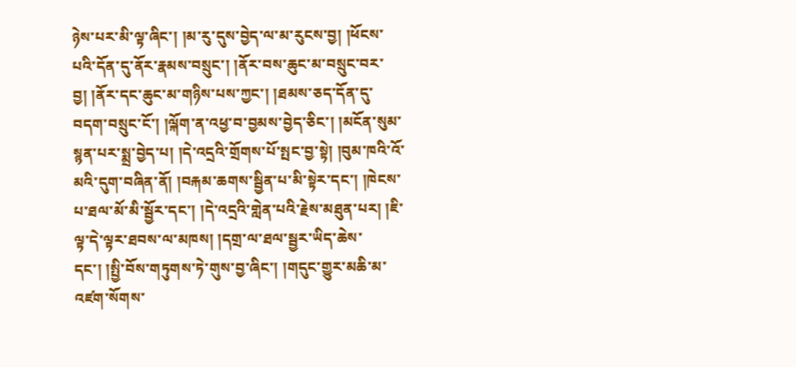ཉེས་པར་མི་ལྟ་ཞིང་། །མ་རུ་དུས་བྱེད་ལ་མ་རུངས་བྱ། །ཕོངས་པའི་དོན་དུ་ནོར་རྣམས་བསྲུང་། །ནོར་བས་ཆུང་མ་བསྲུང་བར་བྱ། །ནོར་དང་ཆུང་མ་གཉིས་པས་ཀྱང་། །ཐམས་ཅད་དོན་དུ་བདག་བསྲུང་ངོ་། །ལྐོག་ན་འཕྱ་བ་བྱམས་བྱེད་ཅིང་། །མངོན་སུམ་སྙན་པར་སྨྲ་བྱེད་པ། །དེ་འདྲའི་གྲོགས་པོ་སྤང་བྱ་སྟེ། །བུམ་ཁའི་འོ་མའི་དུག་བཞིན་ནོ། །བརྐམ་ཆགས་སྦྱིན་པ་མི་སྟེར་དང་། །ཁེངས་པ་ཐལ་མོ་མི་སྦྱོར་དང་། །དེ་འདྲའི་གླེན་པའི་རྗེས་མཐུན་པར། །ཇི་ལྟ་དེ་ལྟར་ཐབས་ལ་མཁས། །དགྲ་ལ་ཐལ་སྦྱར་ཡིད་ཆེས་དང་། །སྤྱི་བོས་གཏུགས་ཏེ་གུས་བྱ་ཞིང་། །གདུང་གྱུར་མཆི་མ་འཛག་སོགས་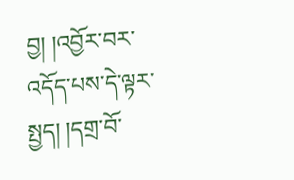བྱ། །འབྱོར་བར་འདོད་པས་དེ་ལྟར་སྤྱད། །དགྲ་བོ་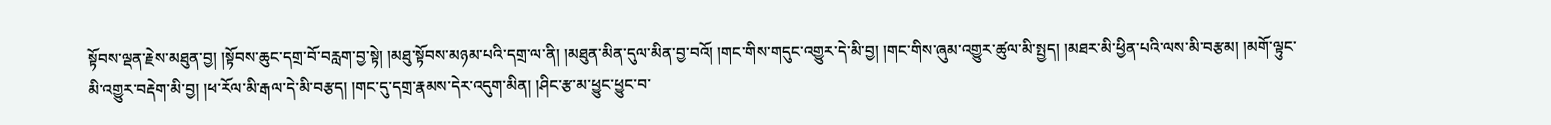སྟོབས་ལྡན་རྗེས་མཐུན་བྱ། །སྟོབས་ཆུང་དགྲ་བོ་བརླག་བྱ་སྟེ། །མཐུ་སྟོབས་མཉམ་པའི་དགྲ་ལ་ནི། །མཐུན་མིན་དུལ་མིན་བྱ་བའོ། །གང་གིས་གདུང་འགྱུར་དེ་མི་བྱ། །གང་གིས་ཞུམ་འགྱུར་ཚུལ་མི་སྤྱད། །མཐར་མི་ཕྱིན་པའི་ལས་མི་བརྩམ། །མགོ་ལྟུང་མི་འགྱུར་བརྡེག་མི་བྱ། །ཕ་རོལ་མི་རྒལ་དེ་མི་བརྩད། །གང་དུ་དགྲ་རྣམས་དེར་འདུག་མིན། །ཤིང་རྩ་མ་ཕྱུང་ཕྱུང་བ་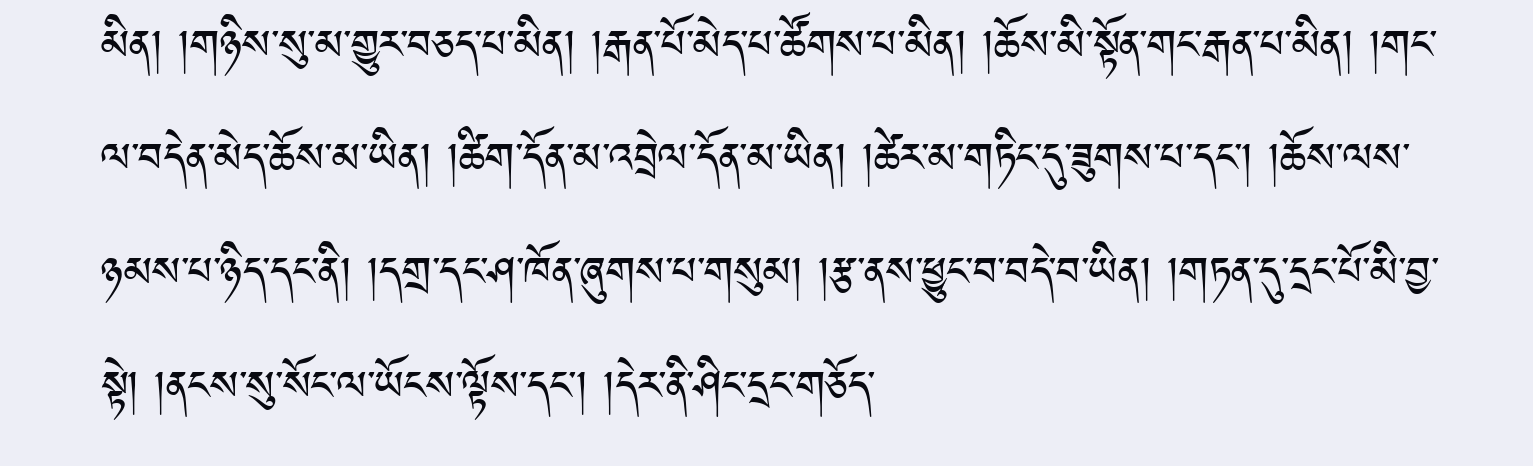མིན། །གཉིས་སུ་མ་གྱུར་བཅད་པ་མིན། །རྒན་པོ་མེད་པ་ཚོགས་པ་མིན། །ཆོས་མི་སྟོན་གང་རྒན་པ་མིན། །གང་ལ་བདེན་མེད་ཆོས་མ་ཡིན། །ཚིག་དོན་མ་འབྲེལ་དོན་མ་ཡིན། །ཚེར་མ་གཏིང་དུ་ཟུགས་པ་དང་། །ཆོས་ལས་ཉམས་པ་ཉིད་དང་ནི། །དགྲ་དང་ཤ་ཁོན་ཞུགས་པ་གསུམ། །རྩ་ནས་ཕྱུང་བ་བདེ་བ་ཡིན། །གཏན་དུ་དྲང་པོ་མི་བྱ་སྟེ། །ནངས་སུ་སོང་ལ་ཡོངས་ལྟོས་དང་། །དེར་ནི་ཤིང་དྲང་གཅོད་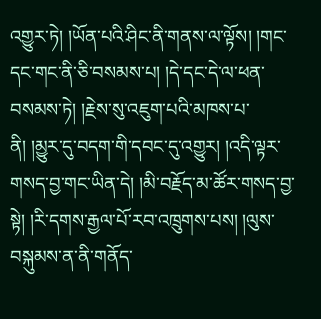འགྱུར་ཏེ། །ཡོན་པའི་ཤིང་ནི་གནས་ལ་ལྟོས། །གང་དང་གང་ནི་ཅི་བསམས་པ། །དེ་དང་དེ་ལ་ཕན་བསམས་ཏེ། །རྗེས་སུ་འཇུག་པའི་མཁས་པ་ནི། །མྱུར་དུ་བདག་གི་དབང་དུ་འགྱུར། །འདི་ལྟར་གསད་བྱ་གང་ཡིན་དེ། །མི་བརྗོད་མ་ཚོར་གསད་བྱ་སྟེ། །རི་དགས་རྒྱལ་པོ་རབ་འཁྲུགས་པས། །ལུས་བསྐུམས་ན་ནི་གནོད་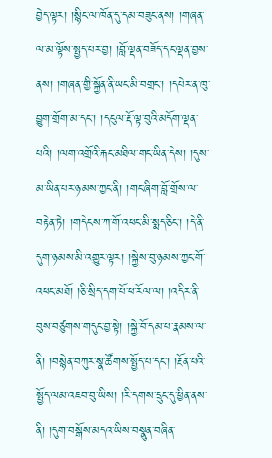བྱེད་ལྟར། །སྙིང་ལ་ཁོན་དུ་དམ་བཟུང་ནས། །གཞན་ལ་མ་ལྟོས་སྤྱད་པར་བྱ། །བློ་ལྡན་བཟོད་དང་ལྡན་བྱས་ནས། །གཞན་གྱི་སྐྱོན་ནི་ཡང་མི་བགྲང་། །དཔེར་ན་ཁུ་བྱུག་གྲོག་མ་དང་། །དངུལ་རྡོ་ལྟ་བུའི་མདོག་ལྡན་པའི། །ལག་འགྲོའི་རྐང་མཐིལ་གང་ཡིན་དེས། །དུས་མ་ཡིན་པར་ཉམས་ཀྱང་ནི། །གང་ཞིག་བློ་གྲོས་ལ་བརྟེན་ཏེ། །གདེངས་ཀ་གོ་འཕང་མི་སྨད་ཅིང་། །དེ་ནི་དུག་ཉམས་མི་འགྱུར་ལྟར། །སྐྱེས་བུ་ཉམས་ཀྱང་གོ་འཕང་མཐོ། །ཅི་སྲིད་དག་པོ་ཕ་རོལ་ལ། །འདིར་ནི་བུས་བཙུགས་གདུང་བྱ་སྟེ། །སྐྱེ་བོ་དམ་པ་རྣམས་ལ་ནི། །བསྙེན་བཀུར་སྣ་ཚོགས་སྤྱོད་པ་དང་། །རྔོན་པའི་སྤྱོད་ལམ་འཇབ་བུ་ཡིས། །རི་དགས་དྲུང་དུ་ཕྱིན་ནས་ནི། །དུག་བསྒོས་མདའ་ཡིས་བསྣུན་བཞིན་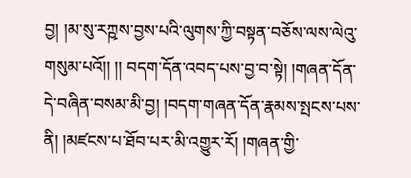བྱ། །མ་སུ་རཀྵས་བྱས་པའི་ལུགས་ཀྱི་བསྟན་བཅོས་ལས་ལེའུ་གསུམ་པའོ།། །། བདག་དོན་འབད་པས་བྱ་བ་སྟེ། །གཞན་དོན་དེ་བཞིན་བསམ་མི་བྱ། །བདག་གཞན་དོན་རྣམས་སྤངས་པས་ནི། །མཛངས་པ་ཐོབ་པར་མི་འགྱུར་རོ། །གཞན་གྱི་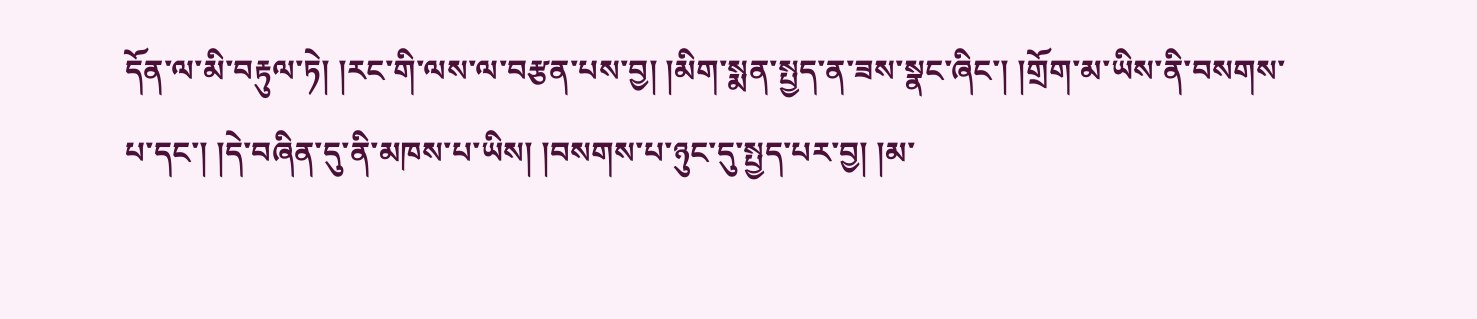དོན་ལ་མི་བརྟུལ་ཏེ། །རང་གི་ལས་ལ་བརྩན་པས་བྱ། །མིག་སྨན་སྤྱད་ན་ཟས་སྣང་ཞིང་། །གྲོག་མ་ཡིས་ནི་བསགས་པ་དང་། །དེ་བཞིན་དུ་ནི་མཁས་པ་ཡིས། །བསགས་པ་ཉུང་དུ་སྤྱད་པར་བྱ། །མ་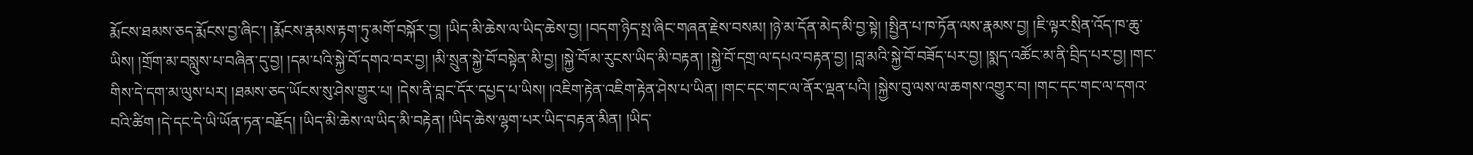རྨོངས་ཐམས་ཅད་རྨོངས་བྱ་ཞིང་། །རྨོངས་རྣམས་རྟག་ཏུ་མགོ་བསྐོར་བྱ། །ཡིད་མི་ཆེས་ལ་ཡིད་ཆེས་བྱ། །བདག་ཉིད་སྤ་ཞིང་གཞན་རྗེས་བསམ། །ཉེ་མ་དོན་མེད་མི་བྱ་སྟེ། །སྤྱིན་པ་ཁ་ཏོན་ལས་རྣམས་བྱ། །ཇི་ལྟར་སྲིན་འོད་ཁ་ཆུ་ཡིས། །གྲོག་མ་བསླུས་པ་བཞིན་དུ་བྱ། །དམ་པའི་སྐྱེ་བོ་དགའ་བར་བྱ། །མི་སྲུན་སྐྱེ་བོ་བསྟེན་མི་བྱ། །སྐྱེ་བོ་མ་རུངས་ཡིད་མི་བརྟན། །སྐྱེ་བོ་དགྲ་ལ་དཔའ་བརྟན་བྱ། །བླ་མའི་སྐྱེ་བོ་བཟོད་པར་བྱ། །སྨད་འཚོང་མ་ནི་བྲིད་པར་བྱ། །གང་གིས་དེ་དག་མ་ལུས་པར། །ཐམས་ཅད་ཡོངས་སུ་ཤེས་གྱུར་པ། །དེས་ནི་བླང་དོར་དཔྱད་པ་ཡིས། །འཇིག་རྟེན་འཇིག་རྟེན་ཤེས་པ་ཡིན། །གང་དང་གང་ལ་ནོར་ལྡན་པའི། །སྐྱེས་བུ་ལས་ལ་ཆགས་འགྱུར་བ། །གང་དང་གང་ལ་དགའ་བའི་ཚིག །དེ་དང་དེ་ཡི་ཡོན་ཏན་བརྗོད། །ཡིད་མི་ཆེས་ལ་ཡིད་མི་བརྟེན། །ཡིད་ཆེས་ལྷག་པར་ཡིད་བརྟན་མིན། །ཡིད་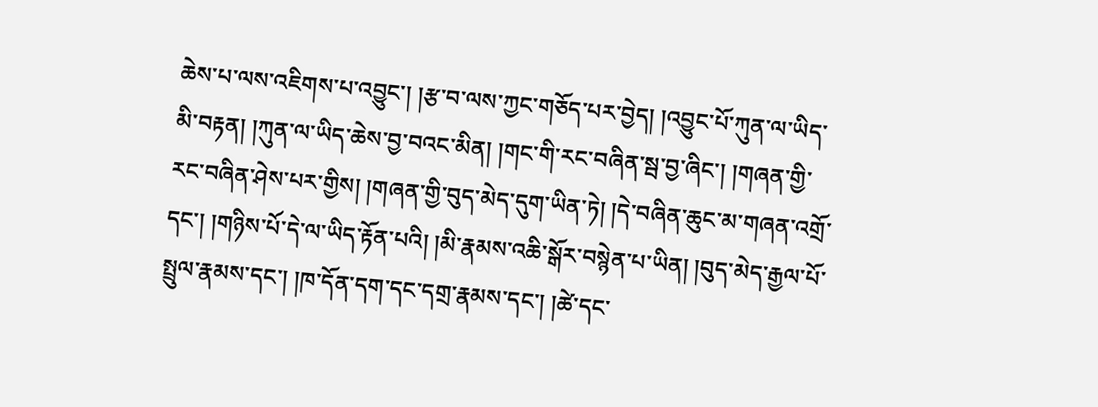ཆེས་པ་ལས་འཇིགས་པ་འབྱུང་། །རྩ་བ་ལས་ཀྱང་གཅོད་པར་བྱེད། །འབྱུང་པོ་ཀུན་ལ་ཡིད་མི་བརྟན། །ཀུན་ལ་ཡིད་ཆེས་བྱ་བའང་མིན། །གང་གི་རང་བཞིན་སྦ་བྱ་ཞིང་། །གཞན་གྱི་རང་བཞིན་ཤེས་པར་གྱིས། །གཞན་གྱི་བུད་མེད་དུག་ཡིན་ཏེ། །དེ་བཞིན་ཆུང་མ་གཞན་འགྲོ་དང་། །གཉིས་པོ་དེ་ལ་ཡིད་རྟོན་པའི། །མི་རྣམས་འཆི་སྒོར་བསྙེན་པ་ཡིན། །བུད་མེད་རྒྱལ་པོ་སྤྲུལ་རྣམས་དང་། །ཁ་དོན་དག་དང་དགྲ་རྣམས་དང་། །ཚེ་དང་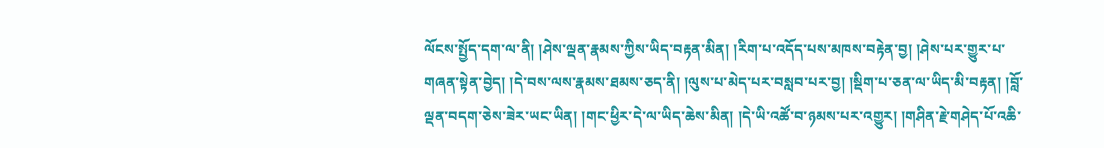ལོངས་སྤྱོད་དག་ལ་ནི། །ཤེས་ལྡན་རྣམས་ཀྱིས་ཡིད་བརྟན་མིན། །རིག་པ་འདོད་པས་མཁས་བརྟེན་བྱ། །ཤེས་པར་གྱུར་པ་གཞན་སྟེན་བྱེད། །དེ་བས་ལས་རྣམས་ཐམས་ཅད་ནི། །ལུས་པ་མེད་པར་བསླབ་པར་བྱ། །སྡིག་པ་ཅན་ལ་ཡིད་མི་བརྟན། །བློ་ལྡན་བདག་ཅེས་ཟེར་ཡང་ཡིན། །གང་ཕྱིར་དེ་ལ་ཡིད་ཆེས་མིན། །དེ་ཡི་འཚོ་བ་ཉམས་པར་འགྱུར། །གཤིན་རྗེ་གཤེད་པོ་འཆི་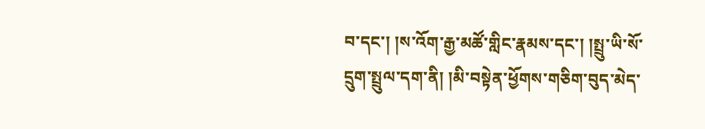བ་དང་། །ས་འོག་རྒྱ་མཚོ་གླིང་རྣམས་དང་། །སྤྲུ་ཡི་སོ་དྲུག་སྤྲུལ་དག་ནི། །མི་བསྟེན་ཕྱོགས་གཅིག་བུད་མེད་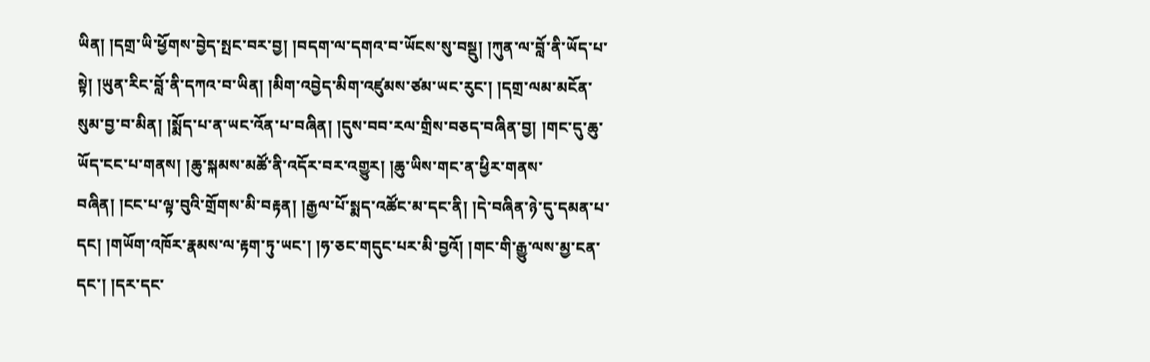ཡིན། །དགྲ་ཡི་ཕྱོགས་བྱེད་སྤང་བར་བྱ། །བདག་ལ་དགའ་བ་ཡོངས་སུ་བསྡུ། །ཀུན་ལ་བློ་ནི་ཡོད་པ་སྟེ། །ཡུན་རིང་བློ་ནི་དཀའ་བ་ཡིན། །མིག་འབྱེད་མིག་འཛུམས་ཙམ་ཡང་རུང་། །དགྲ་ལམ་མངོན་སུམ་བྱ་བ་མིན། །སྨོད་པ་ན་ཡང་འོན་པ་བཞིན། །དུས་བབ་རལ་གྲིས་བཅད་བཞིན་བྱ། །གང་དུ་ཆུ་ཡོད་ངང་པ་གནས། །ཆུ་སྐམས་མཚོ་ནི་འདོར་བར་འགྱུར། །ཆུ་ཡིས་གང་ན་ཕྱིར་གནས་བཞིན། །ངང་པ་ལྟ་བུའི་གྲོགས་མི་བརྟན། །རྒྱལ་པོ་སྨད་འཚོང་མ་དང་ནི། །དེ་བཞིན་ཉེ་དུ་དམན་པ་དང། །གཡོག་འཁོར་རྣམས་ལ་རྟག་ཏུ་ཡང་། །ཧ་ཅང་གདུང་པར་མི་བྱའོ། །གང་གི་རྒྱུ་ལས་མྱ་ངན་དང་། །དར་དང་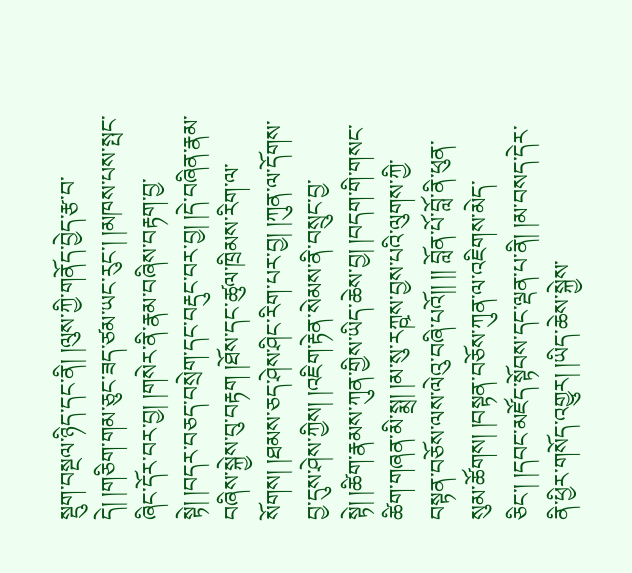སྡུག་བསྔལ་ཉིད་དང་ནི། །ལུས་ཀྱི་གནོད་བྱེད་རྩ་བ་དེ། །གཅིག་གམ་ཅུང་ཟད་ཙམ་ཡང་རུང་། །མཁས་པས་སྤང་ཞིང་དོར་བར་བྱ། །གསེར་ནི་རྣམ་བཞིས་བརྟག་བྱ་སྟེ། །བདར་བཅད་བསྲེག་དང་བརྡུང་བར་བྱ། །དེ་བཞིན་རྣམ་བཞིས་སྐྱེས་བུ་བརྟག །ཐོས་དང་ཚུལ་ཁྲིམས་རིག་ལ་སོགས། །ཐམས་ཅད་ཤེས་ཤིང་རིག་པར་བྱ། །ཀུན་ལ་དོགས་བྱ་དུས་ཤེས་ཀྱིས། །འཇིག་རྟེན་སེམས་ནི་བསྲུང་བྱ་སྟེ། །ཚིག་རྣམས་ཀུན་གྱིས་ཡིད་ཆེས་བྱ། །བདག་གི་གསང་ཚིག་གཞན་མི་སྨྲ། །མ་སུ་རཀྵས་བྱས་པའི་ལུགས་ཀྱི་བསྟན་བཅོས་ལས་ལེའུ་བཞི་པའོ།། །། བློན་པོ་བློ་ནི་ཕུན་སུམ་ཚོགས། །བསྟན་བཅོས་ཀུན་ལ་འཇིགས་མེད་ཅིང་། །དབང་མཛོད་སྟོབས་དང་ལྡན་པ་ནི། །མ་བསད་དེར་ནི་ཕྱིར་གསོད་འགྱུར། །ཡིད་ཆེས་སྐྱེས་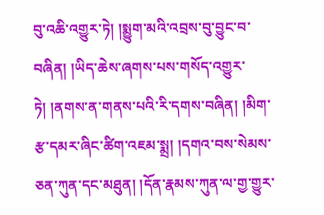བུ་འཆི་འགྱུར་ཏེ། །སྨྱུག་མའི་འབྲས་བུ་བྱུང་བ་བཞིན། །ཡིད་ཆེས་ཞགས་པས་གསོད་འགྱུར་ཏེ། །ནགས་ན་གནས་པའི་རི་དགས་བཞིན། །མིག་རྩ་དམར་ཞིང་ཚིག་འཇམ་སྨྲ། །དགའ་བས་སེམས་ཅན་ཀུན་དང་མཐུན། །དོན་རྣམས་ཀུན་ལ་གྱ་གྱུར་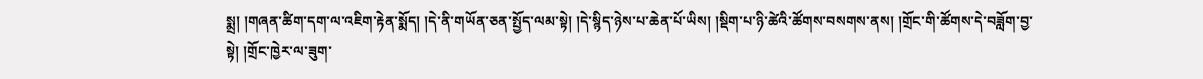སྨྲ། །གཞན་ཚིག་དག་ལ་འཇིག་རྟེན་སྨོད། །དེ་ནི་གཡོན་ཅན་སྤྱོད་ལམ་སྟེ། །དེ་སྙིད་ཉེས་པ་ཆེན་པོ་ཡིས། །སྡིག་པ་ཉི་ཚེའི་ཚོགས་བསགས་ནས། །གྲོང་གི་ཚོགས་དེ་བཟློག་བྱ་སྟེ། །གྲོང་ཁྱེར་ལ་ཟུག་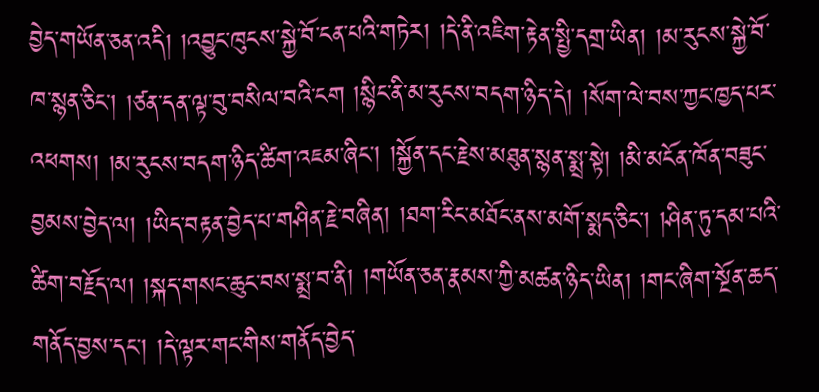བྱེད་གཡོན་ཅན་འདི། །འབྱུང་ཁུངས་སྐྱེ་བོ་ངན་པའི་གཏེར། །དེ་ནི་འཇིག་རྟེན་སྤྱི་དགྲ་ཡིན། །མ་རུངས་སྐྱེ་བོ་ཁ་སྙན་ཅིང་། །ཙན་དན་ལྟ་བུ་བསིལ་བའི་ངག །སྙིང་ནི་མ་རུངས་བདག་ཉིད་དེ། །སོག་ལེ་བས་ཀྱང་ཁྱད་པར་འཕགས། །མ་རུངས་བདག་ཉིད་ཚིག་འཇམ་ཞིང་། །སྐྱོན་དང་རྗེས་མཐུན་སྙན་སྨྲ་སྟེ། །མི་མངོན་ཁོན་བཟུང་བྱམས་བྱེད་ལ། །ཡིད་བརྟན་བྱེད་པ་གཤིན་རྗེ་བཞིན། །ཐག་རིང་མཐོང་ནས་མགོ་སྨད་ཅིང་། །ཤིན་ཏུ་དམ་པའི་ཚིག་བརྗོད་ལ། །སྐད་གསང་ཆུང་བས་སྨྲ་བ་ནི། །གཡོན་ཅན་རྣམས་ཀྱི་མཚན་ཉིད་ཡིན། །གང་ཞིག་སྔོན་ཆད་གནོད་བྱས་དང་། །དེ་ལྟར་གང་གིས་གནོད་བྱེད་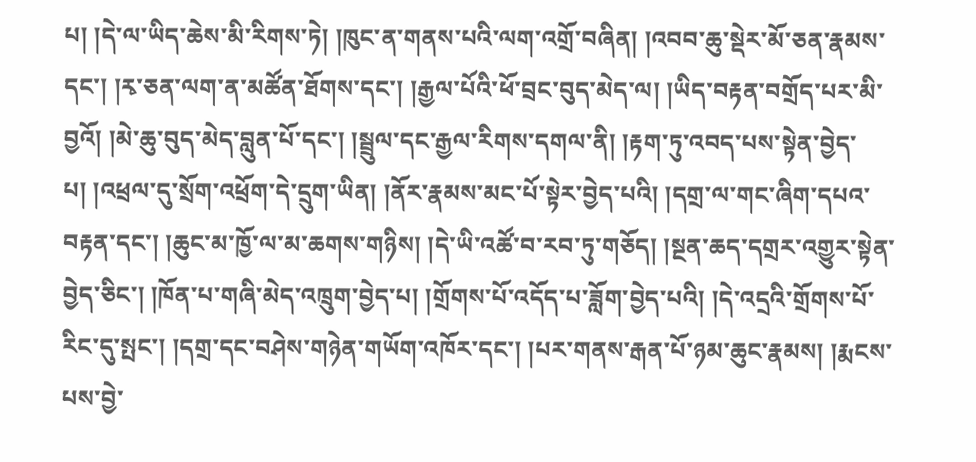པ། །དེ་ལ་ཡིད་ཆེས་མི་རིགས་ཏེ། །ཁུང་ན་གནས་པའི་ལག་འགྲོ་བཞིན། །འབབ་ཆུ་སྡེར་མོ་ཅན་རྣམས་དང་། །རྭ་ཅན་ལག་ན་མཚོན་ཐོགས་དང་། །རྒྱལ་པོའི་ཕོ་བྲང་བུད་མེད་ལ། །ཡིད་བརྟན་བགྲོད་པར་མི་བྱའོ། །མེ་ཆུ་བུད་མེད་བླུན་པོ་དང་། །སྦྲུལ་དང་རྒྱལ་རིགས་དགལ་ནི། །རྟག་ཏུ་འབད་པས་སྟེན་བྱེད་པ། །འཕྲལ་དུ་སྲོག་འཕྲོག་དེ་དྲུག་ཡིན། །ནོར་རྣམས་མང་པོ་སྟེར་བྱེད་པའི། །དགྲ་ལ་གང་ཞིག་དཔའ་བརྟན་དང་། །ཆུང་མ་ཁྱོ་ལ་མ་ཆགས་གཉིས། །དེ་ཡི་འཚོ་བ་རབ་ཏུ་གཅོད། །སྔན་ཆད་དགྲར་འགྱུར་སྟེན་བྱེད་ཅིང་། །ཁོན་པ་གཞི་མེད་འཁྲུག་བྱེད་པ། །གྲོགས་པོ་འདོད་པ་ཟློག་བྱེད་པའི། །དེ་འདྲའི་གྲོགས་པོ་རིང་དུ་སྤང་། །དགྲ་དང་བཤེས་གཉེན་གཡོག་འཁོར་དང་། །པར་གནས་རྒན་པོ་ཉམ་ཆུང་རྣམས། །རྨངས་པས་བྱེ་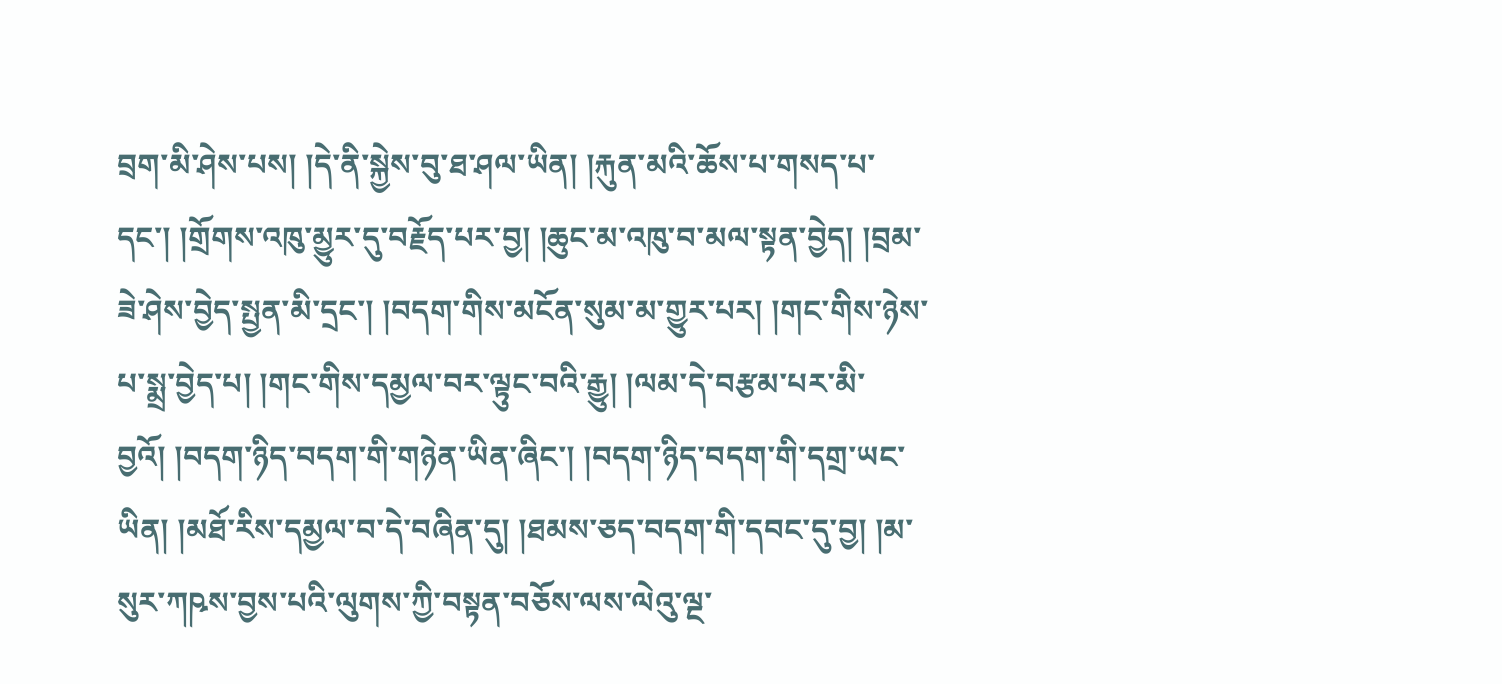བྲག་མི་ཤེས་པས། །དེ་ནི་སྐྱེས་བུ་ཐ་ཤལ་ཡིན། །རྐུན་མའི་ཆོས་པ་གསད་པ་དང་། །གྲོགས་འཁུ་མྱུར་དུ་བརྗོད་པར་བྱ། །ཆུང་མ་འཁུ་བ་མལ་སྟན་བྱེད། །བྲམ་ཟེ་ཤེས་བྱེད་སྤྱན་མི་དྲང་། །བདག་གིས་མངོན་སུམ་མ་གྱུར་པར། །གང་གིས་ཉེས་པ་སྨྲ་བྱེད་པ། །གང་གིས་དམྱལ་བར་ལྟུང་བའི་རྒྱུ། །ལམ་དེ་བརྩམ་པར་མི་བྱའོ། །བདག་ཉིད་བདག་གི་གཉེན་ཡིན་ཞིང་། །བདག་ཉིད་བདག་གི་དགྲ་ཡང་ཡིན། །མཐོ་རིས་དམྱལ་བ་དེ་བཞིན་དུ། །ཐམས་ཅད་བདག་གི་དབང་དུ་བྱ། །མ་སུར་ཀཥས་བྱས་པའི་ལུགས་ཀྱི་བསྟན་བཅོས་ལས་ལེའུ་ལྔ་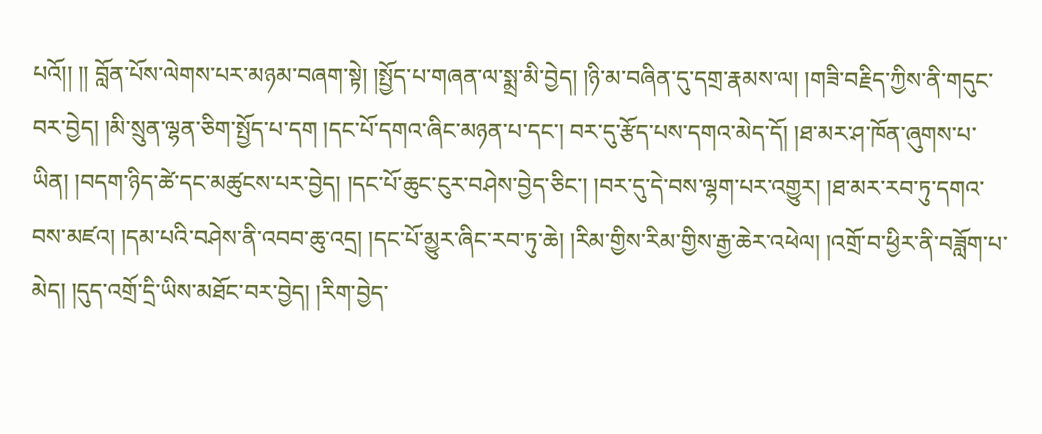པའོ།། །། བློན་པོས་ལེགས་པར་མཉམ་བཞག་སྟེ། །སྤྱོད་པ་གཞན་ལ་སྨྲ་མི་བྱེད། །ཉི་མ་བཞིན་དུ་དགྲ་རྣམས་ལ། །གཟི་བརྗིད་ཀྱིས་ནི་གདུང་བར་བྱེད། །མི་སྲུན་ལྷན་ཅིག་སྤྱོད་པ་དག །དང་པོ་དགའ་ཞིང་མཉན་པ་དང་། བར་དུ་རྩོད་པས་དགའ་མེད་དོ། །ཐ་མར་ཤ་ཁོན་ཞུགས་པ་ཡིན། །བདག་ཉིད་ཚེ་དང་མཚུངས་པར་བྱེད། །དང་པོ་ཆུང་ངུར་བཤེས་བྱེད་ཅིང་། །བར་དུ་དེ་བས་ལྷག་པར་འགྱུར། །ཐ་མར་རབ་ཏུ་དགའ་བས་མཛའ། །དམ་པའི་བཤེས་ནི་འབབ་ཆུ་འདྲ། །དང་པོ་མྱུར་ཞིང་རབ་ཏུ་ཆེ། །རིམ་གྱིས་རིམ་གྱིས་རྒྱ་ཆེར་འཕེལ། །འགྲོ་བ་ཕྱིར་ནི་བཟློག་པ་མེད། །དུད་འགྲོ་དྲི་ཡིས་མཐོང་བར་བྱེད། །རིག་བྱེད་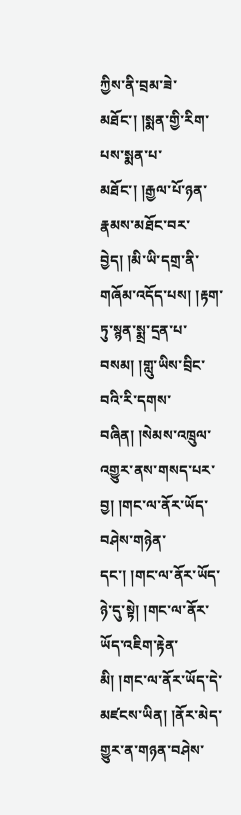ཀྱིས་ནི་བྲམ་ཟེ་མཐོང་། །སྨན་གྱི་རིག་པས་སྨན་པ་མཐོང་། །རྒྱལ་པོ་ཉན་རྣམས་མཐོང་བར་བྱེད། །མི་ཡི་དགྲ་ནི་གཞོམ་འདོད་པས། །རྟག་ཏུ་སྙན་སྨྲ་དྲན་པ་བསམ། །གླུ་ཡིས་བྲིང་བའི་རི་དགས་བཞིན། །སེམས་འཁྲུལ་འགྱུར་ནས་གསད་པར་བྱ། །གང་ལ་ནོར་ཡོད་བཤེས་གཉེན་དང་། །གང་ལ་ནོར་ཡོད་ཉེ་དུ་སྟེ། །གང་ལ་ནོར་ཡོད་འཇིག་རྟེན་མི། །གང་ལ་ནོར་ཡོད་དེ་མཛངས་ཡིན། །ནོར་མེད་གྱུར་ན་གཉན་བཤེས་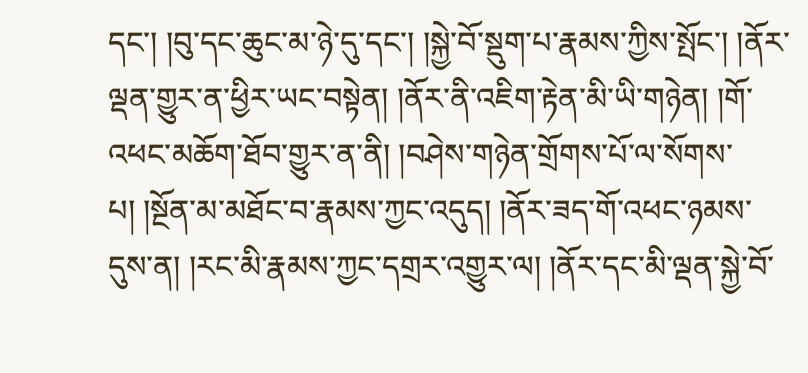དང་། །བུ་དང་ཆུང་མ་ཉེ་དུ་དང་། །སྐྱེ་བོ་སྡུག་པ་རྣམས་ཀྱིས་སྤོང་། །ནོར་ལྡན་གྱུར་ན་ཕྱིར་ཡང་བསྟེན། །ནོར་ནི་འཇིག་རྟེན་མི་ཡི་གཉེན། །གོ་འཕང་མཆོག་ཐོབ་གྱུར་ན་ནི། །བཤེས་གཉེན་གྲོགས་པོ་ལ་སོགས་པ། །སྔོན་མ་མཐོང་བ་རྣམས་ཀྱང་འདུད། །ནོར་ཟད་གོ་འཕང་ཉམས་དུས་ན། །རང་མི་རྣམས་ཀྱང་དགྲར་འགྱུར་ལ། །ནོར་དང་མི་ལྡན་སྐྱེ་བོ་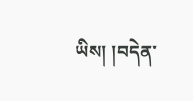ཡིས། །བདེན་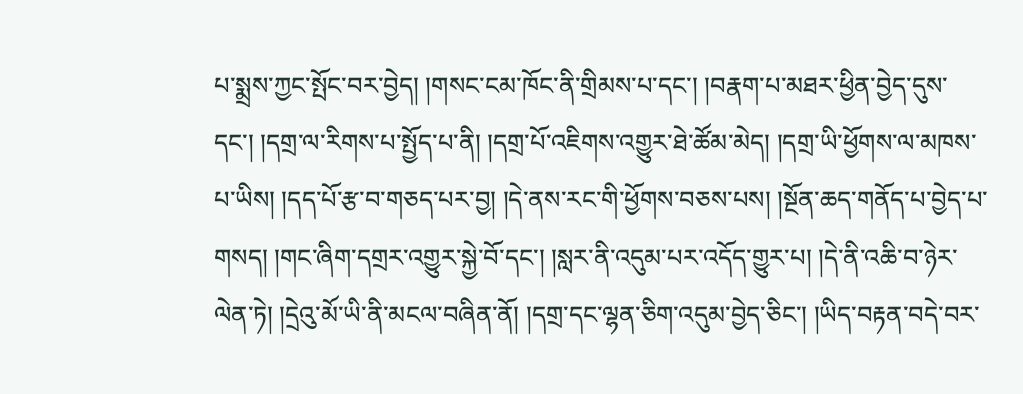པ་སྨྲས་ཀྱང་སྤོང་བར་བྱེད། །གསང་ངམ་ཁོང་ནི་གྲིམས་པ་དང་། །བརྣག་པ་མཐར་ཕྱིན་བྱེད་དུས་དང་། །དགྲ་ལ་རིགས་པ་སྤྱོད་པ་ནི། །དགྲ་པོ་འཇིགས་འགྱུར་ཐེ་ཚོམ་མེད། །དགྲ་ཡི་ཕྱོགས་ལ་མཁས་པ་ཡིས། །དད་པོ་རྩ་བ་གཅད་པར་བྱ། །དེ་ནས་རང་གི་ཕྱོགས་བཅས་པས། །སྔོན་ཆད་གནོད་པ་བྱེད་པ་གསད། །གང་ཞིག་དགྲར་འགྱུར་སྐྱེ་བོ་དང་། །སླར་ནི་འདུམ་པར་འདོད་གྱུར་པ། །དེ་ནི་འཆི་བ་ཉེར་ལེན་ཏེ། །དྲེའུ་མོ་ཡི་ནི་མངལ་བཞིན་ནོ། །དགྲ་དང་ལྷན་ཅིག་འདུམ་བྱེད་ཅིང་། །ཡིད་བརྟན་བདེ་བར་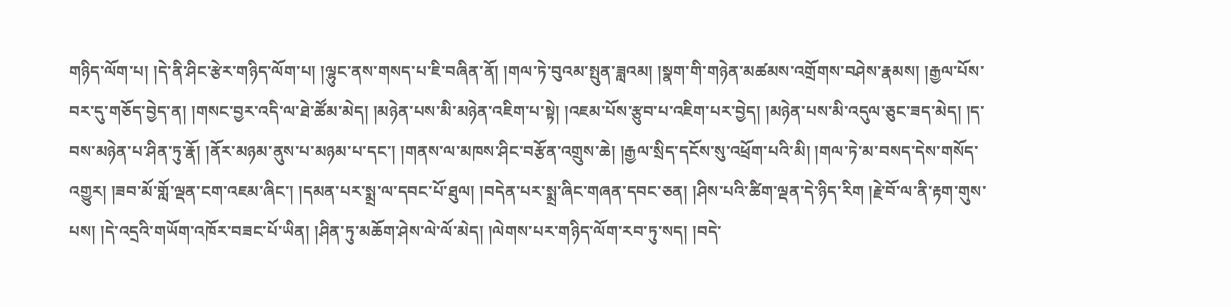གཉིད་ལོག་པ། །དེ་ནི་ཤིང་རྩེར་གཉིད་ལོག་པ། །ལྷུང་ནས་གསད་པ་ཇི་བཞིན་ནོ། །གལ་ཏེ་བུའམ་སྤུན་ཟླའམ། །སྣག་གི་གཉེན་མཚམས་འགྲོགས་བཤེས་རྣམས། །རྒྱལ་པོས་བར་དུ་གཅོད་བྱེད་ན། །གསང་བྱར་འདི་ལ་ཐེ་ཚོམ་མེད། །མཉེན་པས་མི་མཉེན་འཇིག་པ་སྟེ། །འཇམ་པོས་རྩུབ་པ་འཇིག་པར་བྱེད། །མཉེན་པས་མི་འདུལ་ཅུང་ཟད་མེད། །ད་བས་མཉེན་པ་ཤིན་ཏུ་རྣོ། །ནོར་མཉམ་ནུས་པ་མཉམ་པ་དང་། །གནས་ལ་མཁས་ཤིང་བརྩོན་འགྲུས་ཆེ། །རྒྱལ་སྲིད་དངོས་སུ་འཕྲོག་པའི་མི། །གལ་ཏེ་མ་བསད་དེས་གསོད་འགྱུར། །ཟབ་མོ་གློ་ལྡན་ངག་འཇམ་ཞིང་། །དམན་པར་སྨྲ་ལ་དབང་པོ་ཐུལ། །བདེན་པར་སྨྲ་ཞིང་གཞན་དབང་ཅན། །ཤིས་པའི་ཚིག་ལྡན་དེ་ཉིད་རིག །རྗེ་བོ་ལ་ནི་རྟག་གུས་པས། །དེ་འདྲའི་གཡོག་འཁོར་བཟང་པོ་ཡིན། །ཤིན་ཏུ་མཆོག་ཤེས་ལེ་ལོ་མེད། །ལེགས་པར་གཉིད་ལོག་རབ་ཏུ་སད། །བདེ་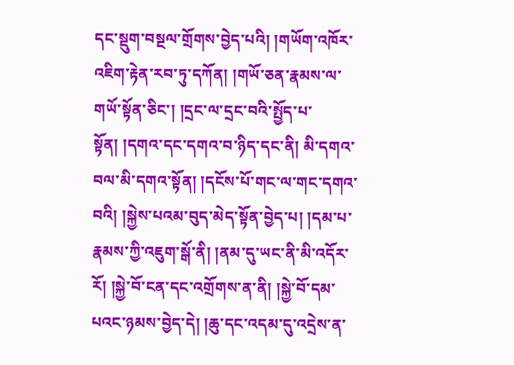དང་སྡུག་བསྔལ་གྲོགས་བྱེད་པའི། །གཡོག་འཁོར་འཇིག་རྟེན་རབ་ཏུ་དཀོན། །གཡོ་ཅན་རྣམས་ལ་གཡོ་སྟོན་ཅིང་། །དྲང་ལ་དྲང་བའི་སྤྱོད་པ་སྟོན། །དགའ་དང་དགའ་བ་ཉིད་དང་ནི། མི་དགའ་བལ་མི་དགའ་སྟོན། །དངོས་པོ་གང་ལ་གང་དགའ་བའི། །སྐྱེས་པའམ་བུད་མེད་སྟོན་བྱེད་པ། །དམ་པ་རྣམས་ཀྱི་འཇུག་སྒོ་ནི། །ནམ་དུ་ཡང་ནི་མི་འདོར་རོ། །སྐྱེ་བོ་ངན་དང་འགྲོགས་ན་ནི། །སྐྱེ་བོ་དམ་པའང་ཉམས་བྱེད་དེ། །ཆུ་དང་འདམ་དུ་འདྲེས་ན་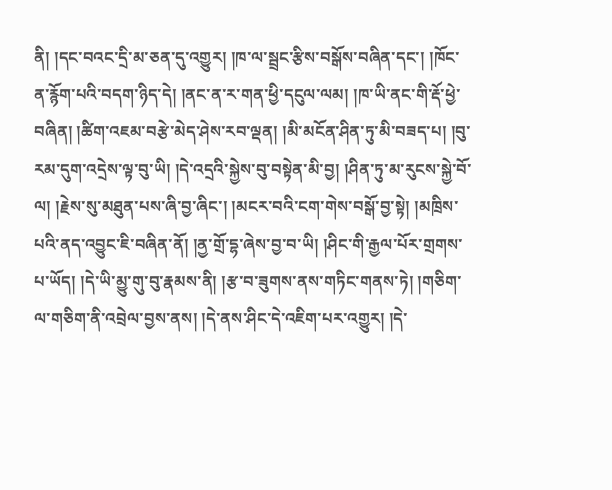ནི། །དང་བའང་དྲི་མ་ཅན་དུ་འགྱུར། །ཁ་ལ་སྦྲང་རྩིས་བསྒོས་བཞིན་དང་། །ཁོང་ན་རྙོག་པའི་བདག་ཉིད་དེ། །ནང་ན་ར་གན་ཕྱི་དངུལ་ལམ། །ཁ་ཡི་ནང་གི་རྡོ་ཕྱེ་བཞིན། །ཚིག་འཇམ་བརྩེ་མེད་ཤེས་རབ་ལྡན། །མི་མངོན་ཤིན་ཏུ་མི་བཟད་པ། །བུ་རམ་དུག་འདྲེས་ལྟ་བུ་ཡི། །དེ་འདྲའི་སྐྱེས་བུ་བསྟེན་མི་བྱ། །ཤིན་ཏུ་མ་རུངས་སྐྱེ་བོ་ལ། །རྗེས་སུ་མཐུན་པས་ཞི་བྱ་ཞིང་། །མངར་བའི་ངག་གེས་བསྒོ་བྱ་སྟེ། །མཁྲིས་པའི་ནད་འབྱུང་ཇི་བཞིན་ནོ། །ནྱ་གྲོ་དྷ་ཞེས་བྱ་བ་ཡི། །ཤིང་གི་རྒྱལ་པོར་གྲགས་པ་ཡོད། །དེ་ཡི་མྱུ་གུ་བུ་རྣམས་ནི། །རྩ་བ་ཟུགས་ནས་གཏིང་གནས་ཏེ། །གཅིག་ལ་གཅིག་ནི་འབྲེལ་བྱས་ནས། །དེ་ནས་ཤིང་དེ་འཇིག་པར་འགྱུར། །དེ་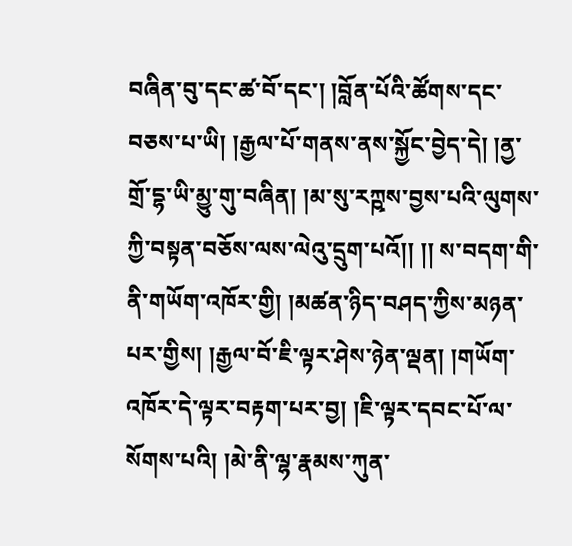བཞིན་བུ་དང་ཚ་བོ་དང་། །བློན་པོའི་ཚོགས་དང་བཅས་པ་ཡི། །རྒྱལ་པོ་གནས་ནས་སྐྱོང་བྱེད་དེ། །ནྱ་གྲོ་དྷ་ཡི་མྱུ་གུ་བཞིན། །མ་སུ་རཀྵས་བྱས་པའི་ལུགས་ཀྱི་བསྟན་བཅོས་ལས་ལེའུ་དྲུག་པའོ།། །། ས་བདག་གི་ནི་གཡོག་འཁོར་གྱི། །མཚན་ཉིད་བཤད་ཀྱིས་མཉན་པར་གྱིས། །རྒྱལ་བོ་ཇི་ལྟར་ཤེས་ཉེན་ལྡན། །གཡོག་འཁོར་དེ་ལྟར་བརྟག་པར་བྱ། །ཇི་ལྟར་དབང་པོ་ལ་སོགས་པའི། །མེ་ནི་ལྷ་རྣམས་ཀུན་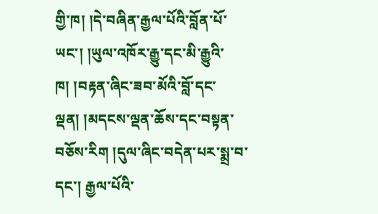གྱི་ཁ། །དེ་བཞིན་རྒྱལ་པོའི་བློན་པོ་ཡང་། །ཡུལ་འཁོར་རྒྱུ་དང་མི་རྒྱུའི་ཁ། །བརྟན་ཞིང་ཟབ་མོའི་བློ་དང་ལྡན། །མདངས་ལྡན་ཆོས་དང་བསྟན་བཅོས་རིག །དུལ་ཞིང་བདེན་པར་སྨྲ་བ་དང་། རྒྱལ་པོའི་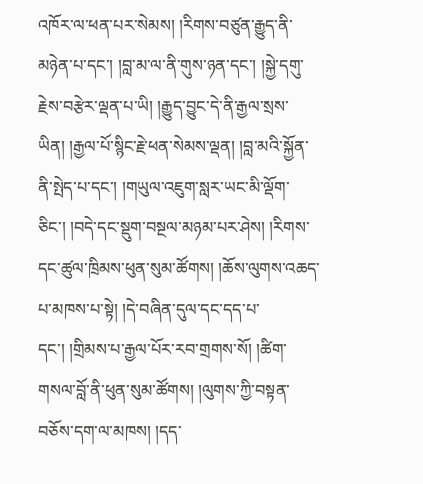འཁོར་ལ་ཕན་པར་སེམས། །རིགས་བཙུན་རྒྱུད་ནི་མཉེན་པ་དང་། །བླ་མ་ལ་ནི་གུས་ཉན་དང་། །སྐྱེ་དགུ་རྗེས་བརྩེར་ལྡན་པ་ཡི། །རྒྱུད་བྱུང་དེ་ནི་རྒྱལ་སྲས་ཡིན། །རྒྱལ་པོ་སྙིང་རྗེ་ཕན་སེམས་ལྡན། །བླ་མའི་སྐྱོན་ནི་སྤེད་པ་དང་། །གཡུལ་འཇུག་སླར་ཡང་མི་ལྡོག་ཅིང་། །བདེ་དང་སྡུག་བསྔལ་མཉམ་པར་ཤེས། །རིགས་དང་ཚུལ་ཁྲིམས་ཕུན་སུམ་ཚོགས། །ཆོས་ལུགས་འཆད་པ་མཁས་པ་སྟེ། །དེ་བཞིན་དུལ་དང་དད་པ་དང་། །གྲིམས་པ་རྒྱལ་པོར་རབ་གྲགས་སོ། །ཚིག་གསལ་བློ་ནི་ཕུན་སུམ་ཚོགས། །ལུགས་ཀྱི་བསྟན་བཅོས་དག་ལ་མཁས། །དད་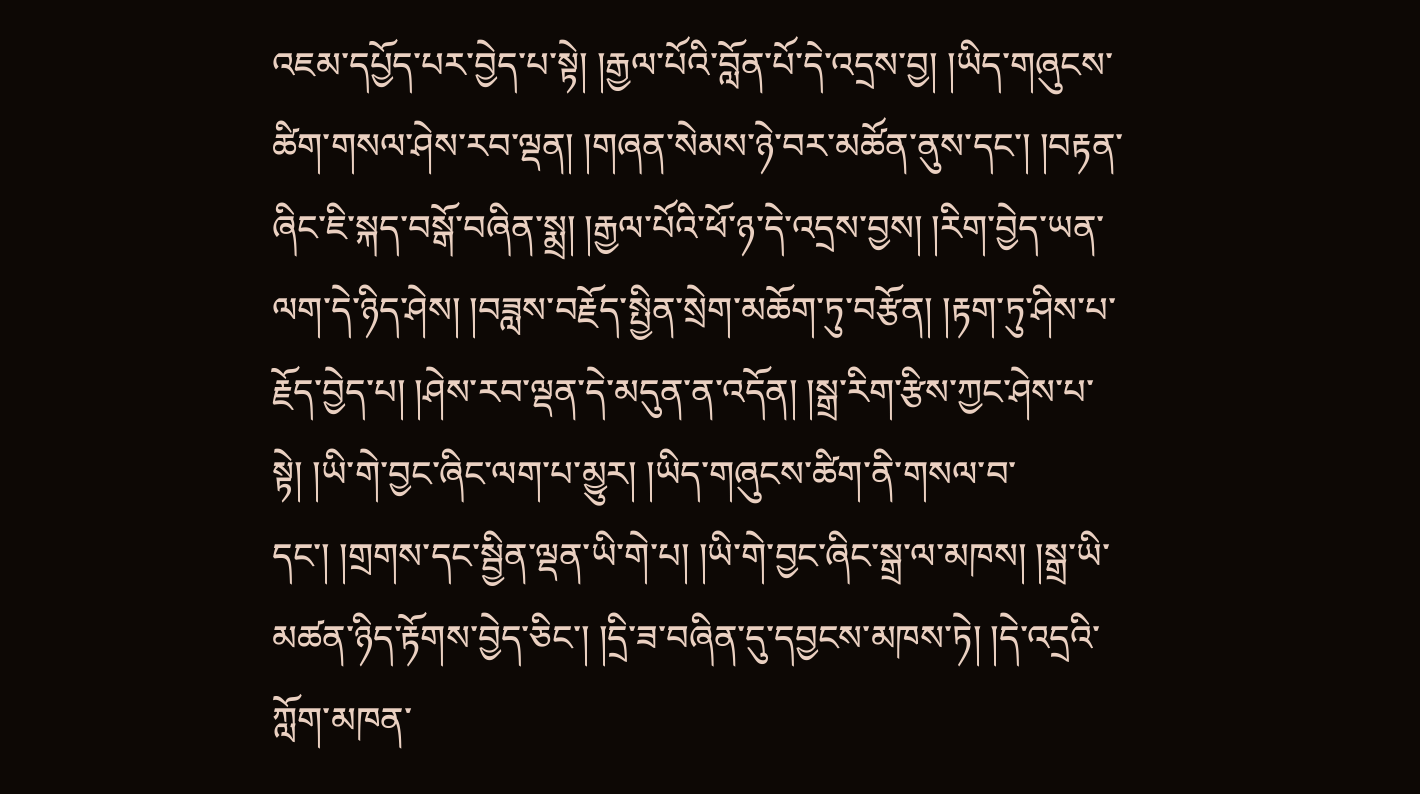འཇམ་དཔྱོད་པར་བྱེད་པ་སྟེ། །རྒྱལ་པོའི་བློན་པོ་དེ་འདྲས་བྱ། །ཡིད་གཞུངས་ཚིག་གསལ་ཤེས་རབ་ལྡན། །གཞན་སེམས་ཉེ་བར་མཚོན་ནུས་དང་། །བརྟན་ཞིང་ཇི་སྐད་བསྒོ་བཞིན་སྨྲ། །རྒྱལ་པོའི་ཕོ་ཉ་དེ་འདྲས་བྱས། །རིག་བྱེད་ཡན་ལག་དེ་ཉིད་ཤེས། །བཟླས་བརྗོད་སྤྱིན་སྲེག་མཆོག་ཏུ་བརྩོན། །རྟག་ཏུ་ཤིས་པ་རྗོད་བྱེད་པ། །ཤེས་རབ་ལྡན་དེ་མདུན་ན་འདོན། །སྒྲ་རིག་རྩིས་ཀྱང་ཤེས་པ་སྟེ། །ཡི་གེ་བྱང་ཞིང་ལག་པ་མྱུར། །ཡིད་གཞུངས་ཚིག་ནི་གསལ་བ་དང་། །གྲགས་དང་སྦྱིན་ལྡན་ཡི་གེ་པ། །ཡི་གེ་བྱང་ཞིང་སྒྲ་ལ་མཁས། །སྒྲ་ཡི་མཚན་ཉིད་རྟོགས་བྱེད་ཅིང་། །དྲི་ཟ་བཞིན་དུ་དབྱངས་མཁས་ཏེ། །དེ་འདྲའི་ཀློག་མཁན་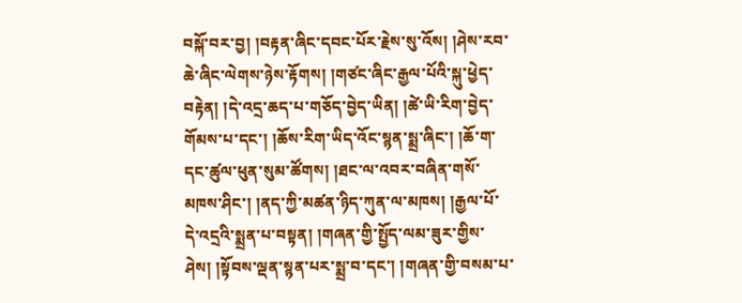བསྐོ་བར་བྱ། །བརྟན་ཞིང་དབང་པོར་རྗེས་སུ་འོས། །ཤེས་རབ་ཆེ་ཞིང་ལེགས་ཉེས་རྟོགས། །གཙང་ཞིང་རྒྱལ་པོའི་སྐུ་ཕྱེད་བརྟེན། །དེ་འདྲ་ཆད་པ་གཅོད་བྱེད་ཡིན། །ཚེ་ཡི་རིག་བྱེད་གོམས་པ་དང་། །ཆོས་རིག་ཡིད་འོང་སྙན་སྨྲ་ཞིང་། །ཆོ་ག་དང་ཚུལ་ཕུན་སུམ་ཚོགས། །ཐང་ལ་འབར་བཞིན་གསོ་མཁས་ཤིང་། །ནད་ཀྱི་མཚན་ཉིད་ཀུན་ལ་མཁས། །རྒྱལ་པོ་དེ་འདྲའི་སྨྲན་པ་བསྟན། །གཞན་གྱི་སྤྱོད་ལམ་ཟུར་གྱིས་ཤེས། །སྟོབས་ལྡན་སྙན་པར་སྨྲ་བ་དང་། །གཞན་གྱི་བསམ་པ་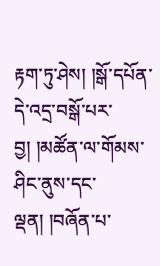རྟག་ཏུ་ཤེས། །སྒོ་དཔོན་དེ་འདྲ་བསྒོ་པར་བྱ། །མཚོན་ལ་གོམས་ཤིང་ནུས་དང་ལྡན། །བཞོན་པ་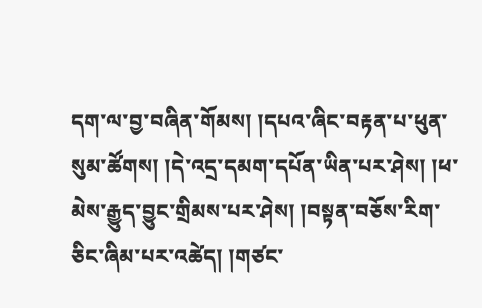དག་ལ་བྱ་བཞིན་གོམས། །དཔའ་ཞིང་བརྟན་པ་ཕུན་སུམ་ཚོགས། །དེ་འདྲ་དམག་དཔོན་ཡིན་པར་ཤེས། །ཕ་མེས་རྒྱུད་བྱུང་གྲིམས་པར་ཤེས། །བསྟན་བཅོས་རིག་ཅིང་ཞིམ་པར་འཚེད། །གཙང་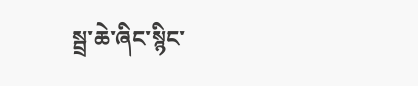སྦྲ་ཆེ་ཞིང་སྙིང་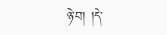ཉེ་བ། །དེ་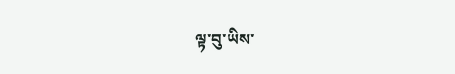ལྟ་བུ་ཡིས་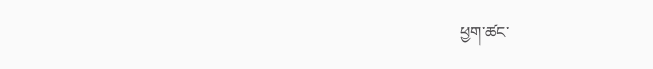ཕྱག་ཚང་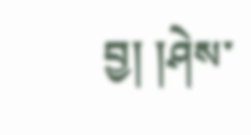བྱ། །ཤེས་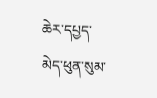ཆེར་དཔྱད་མེད་ཕུན་སུམ་